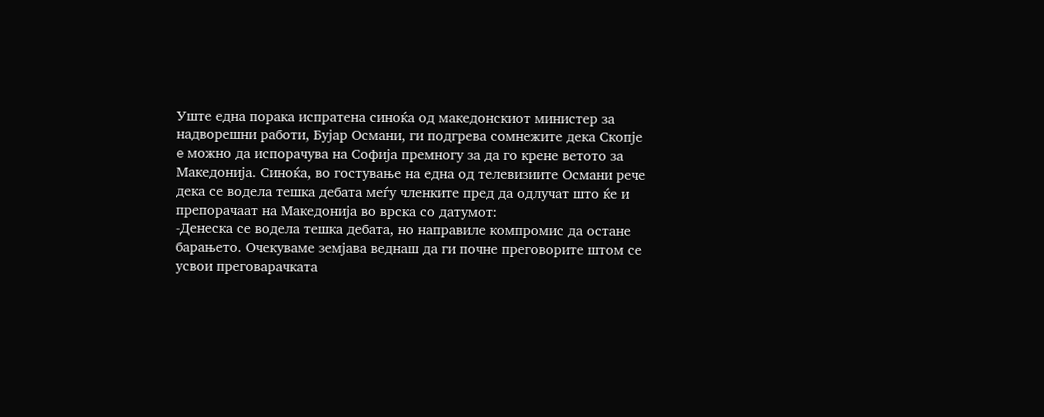Уште една порака испратена синоќа од македонскиот министер за надворешни работи, Бујар Османи, ги подгрева сомнежите дека Скопје e можно да испорачува на Софија премногу за да го крене ветото за Македонија. Синоќа, во гостување на една од телевизиите Османи рече дека се водела тешка дебата меѓу членките пред да одлучат што ќе и препорачаат на Македонија во врска со датумот:
-Денеска се водела тешка дебата, но направиле компромис да остане барањето. Очекуваме земјава веднаш да ги почне преговорите штом се усвои преговарачката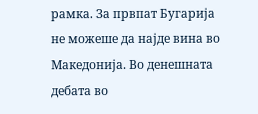рамка. За првпат Бугарија не можеше да најде вина во Македонија. Во денешната дебата во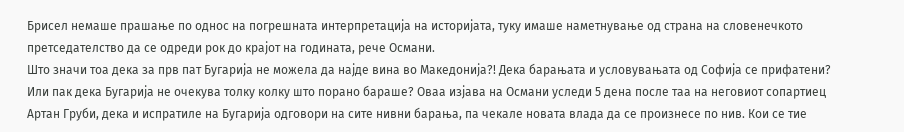Брисел немаше прашање по однос на погрешната интерпретација на историјата, туку имаше наметнување од страна на словенечкото претседателство да се одреди рок до крајот на годината, рече Османи.
Што значи тоа дека за прв пат Бугарија не можела да најде вина во Македонија?! Дека барањата и условувањата од Софија се прифатени? Или пак дека Бугарија не очекува толку колку што порано бараше? Оваа изјава на Османи уследи 5 дена после таа на неговиот сопартиец Артан Груби, дека и испратиле на Бугарија одговори на сите нивни барања, па чекале новата влада да се произнесе по нив. Кои се тие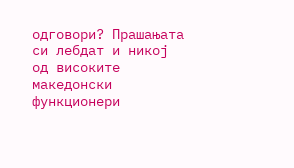одговори? Прашањата си лебдат и никој од високите македонски функционери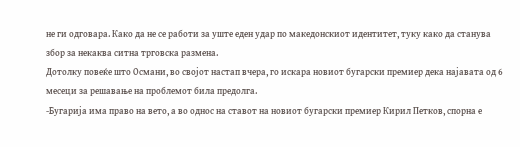не ги одговара. Како да не се работи за уште еден удар по македонскиот идентитет, туку како да станува збор за некаква ситна трговска размена.
Дотолку повеќе што Османи, во својот настап вчера, го искара новиот бугарски премиер дека најавата од 6 месеци за решавање на проблемот била предолга.
-Бугарија има право на вето, а во однос на ставот на новиот бугарски премиер Кирил Петков, спорна е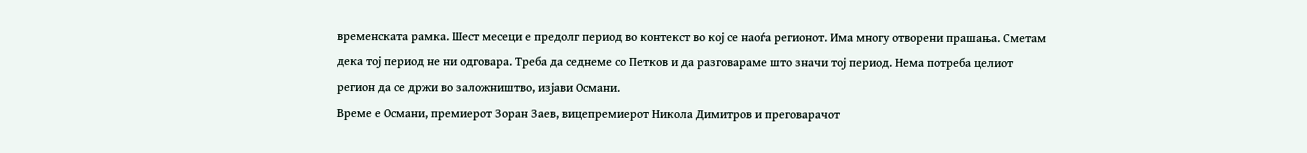временската рамка. Шест месеци е предолг период во контекст во кој се наоѓа регионот. Има многу отворени прашања. Сметам дека тој период не ни одговара. Треба да седнеме со Петков и да разговараме што значи тој период. Нема потреба целиот регион да се држи во заложништво, изјави Османи.
Време е Османи, премиерот Зоран Заев, вицепремиерот Никола Димитров и преговарачот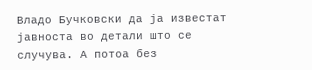Владо Бучковски да ја известат јавноста во детали што се случува. А потоа без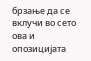брзање да се вклучи во сето ова и опозицијата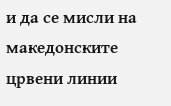и да се мисли на македонските црвени линии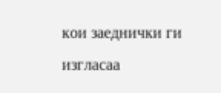кои заеднички ги изгласаа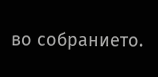во собранието.